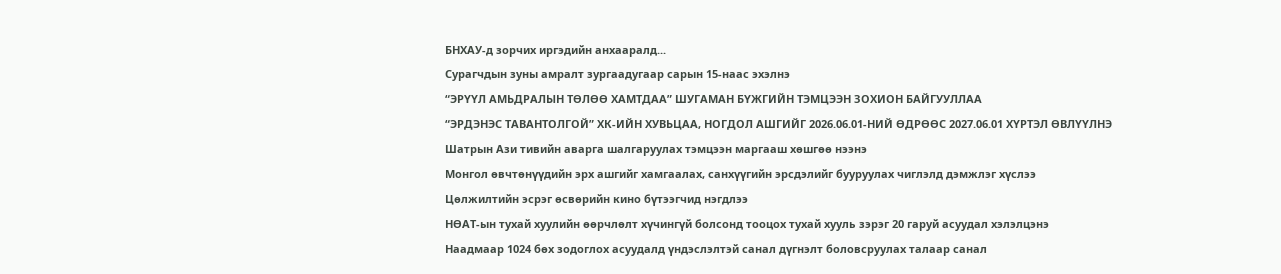БНХАУ-д зорчих иргэдийн анхааралд...
Сурагчдын зуны амралт зургаадугаар сарын 15-наас эхэлнэ
“ЭРҮҮЛ АМЬДРАЛЫН ТӨЛӨӨ ХАМТДАА” ШУГАМАН БҮЖГИЙН ТЭМЦЭЭН ЗОХИОН БАЙГУУЛЛАА
“ЭРДЭНЭС ТАВАНТОЛГОЙ” ХК-ИЙН ХУВЬЦАА, НОГДОЛ АШГИЙГ 2026.06.01-НИЙ ӨДРӨӨС 2027.06.01 ХҮРТЭЛ ӨВЛҮҮЛНЭ
Шатрын Ази тивийн аварга шалгаруулах тэмцээн маргааш хөшгөө нээнэ
Монгол өвчтөнүүдийн эрх ашгийг хамгаалах, санхүүгийн эрсдэлийг бууруулах чиглэлд дэмжлэг хүслээ
Цөлжилтийн эсрэг өсвөрийн кино бүтээгчид нэгдлээ
НӨАТ-ын тухай хуулийн өөрчлөлт хүчингүй болсонд тооцох тухай хууль зэрэг 20 гаруй асуудал хэлэлцэнэ
Наадмаар 1024 бөх зодоглох асуудалд үндэслэлтэй санал дүгнэлт боловсруулах талаар санал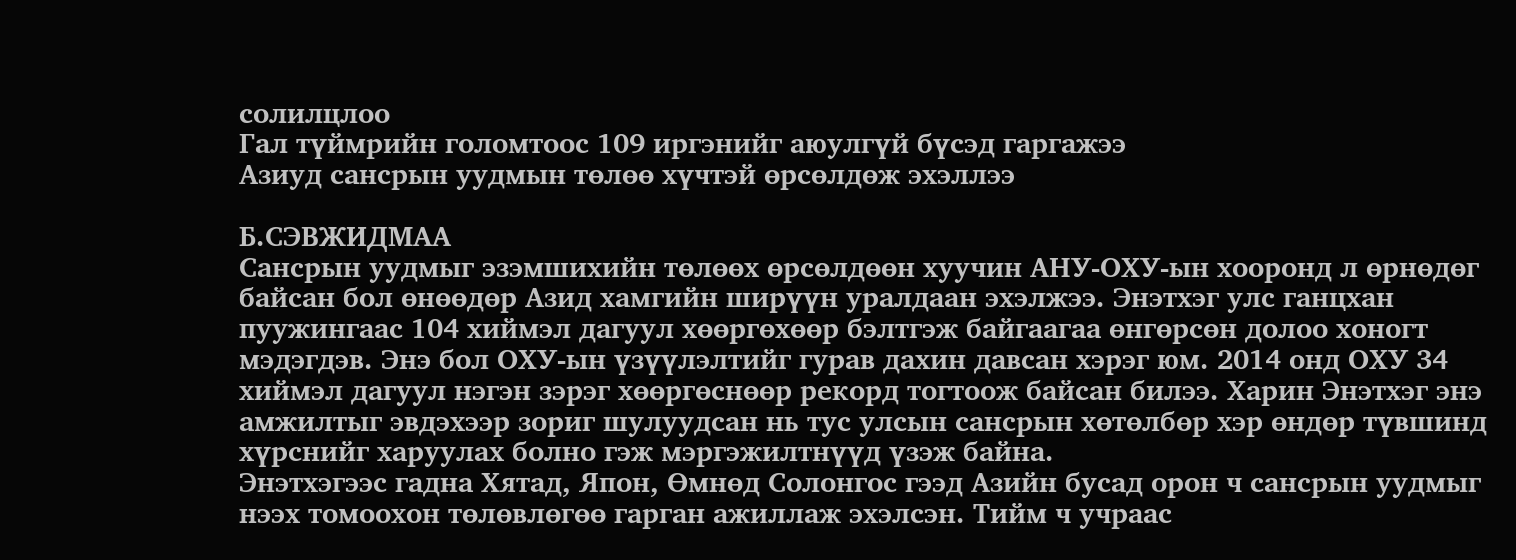солилцлоо
Гал түймрийн голомтоос 109 иргэнийг аюулгүй бүсэд гаргажээ
Азиуд сансрын уудмын төлөө хүчтэй өрсөлдөж эхэллээ

Б.СЭВЖИДМАА
Сансрын уудмыг эзэмшихийн төлөөх өрсөлдөөн хуучин АНУ-ОХУ-ын хооронд л өрнөдөг байсан бол өнөөдөр Азид хамгийн ширүүн уралдаан эхэлжээ. Энэтхэг улс ганцхан пуужингаас 104 хиймэл дагуул хөөргөхөөр бэлтгэж байгаагаа өнгөрсөн долоо хоногт мэдэгдэв. Энэ бол ОХУ-ын үзүүлэлтийг гурав дахин давсан хэрэг юм. 2014 онд ОХУ 34 хиймэл дагуул нэгэн зэрэг хөөргөснөөр рекорд тогтоож байсан билээ. Харин Энэтхэг энэ амжилтыг эвдэхээр зориг шулуудсан нь тус улсын сансрын хөтөлбөр хэр өндөр түвшинд хүрснийг харуулах болно гэж мэргэжилтнүүд үзэж байна.
Энэтхэгээс гадна Хятад, Япон, Өмнөд Солонгос гээд Азийн бусад орон ч сансрын уудмыг нээх томоохон төлөвлөгөө гарган ажиллаж эхэлсэн. Тийм ч учраас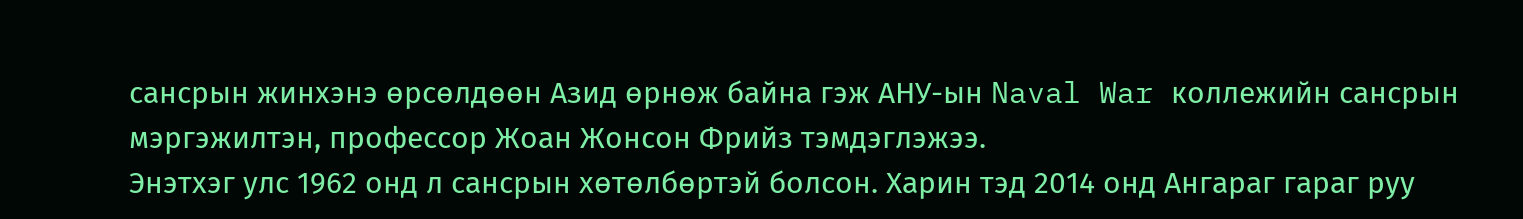сансрын жинхэнэ өрсөлдөөн Азид өрнөж байна гэж АНУ-ын Naval War коллежийн сансрын мэргэжилтэн, профессор Жоан Жонсон Фрийз тэмдэглэжээ.
Энэтхэг улс 1962 онд л сансрын хөтөлбөртэй болсон. Харин тэд 2014 онд Ангараг гараг руу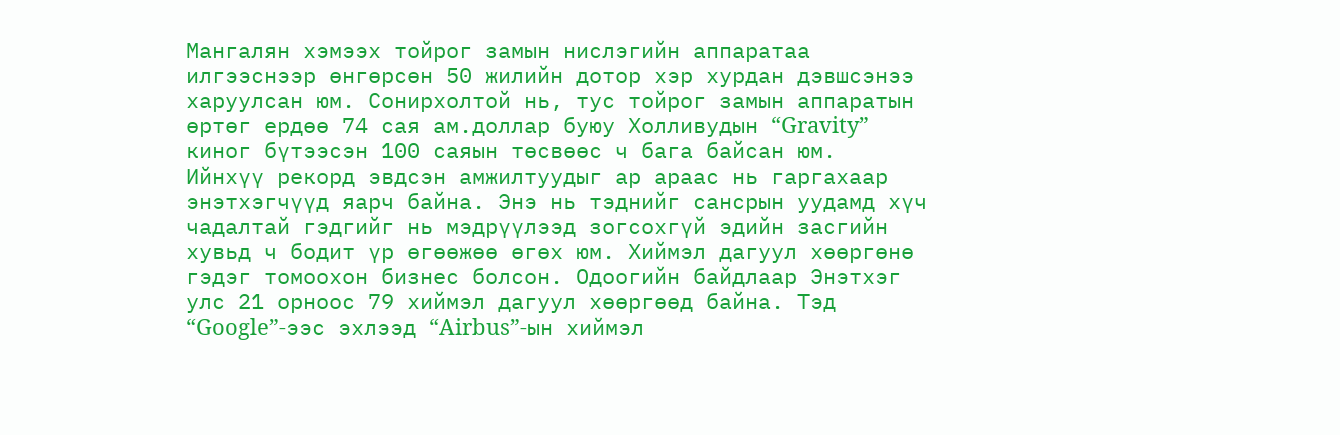Мангалян хэмээх тойрог замын нислэгийн аппаратаа илгээснээр өнгөрсөн 50 жилийн дотор хэр хурдан дэвшсэнээ харуулсан юм. Сонирхолтой нь, тус тойрог замын аппаратын өртөг ердөө 74 сая ам.доллар буюу Холливудын “Gravity” киног бүтээсэн 100 саяын төсвөөс ч бага байсан юм.
Ийнхүү рекорд эвдсэн амжилтуудыг ар араас нь гаргахаар энэтхэгчүүд яарч байна. Энэ нь тэднийг сансрын уудамд хүч чадалтай гэдгийг нь мэдрүүлээд зогсохгүй эдийн засгийн хувьд ч бодит үр өгөөжөө өгөх юм. Хиймэл дагуул хөөргөнө гэдэг томоохон бизнес болсон. Одоогийн байдлаар Энэтхэг улс 21 орноос 79 хиймэл дагуул хөөргөөд байна. Тэд “Google”-ээс эхлээд “Airbus”-ын хиймэл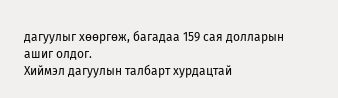дагуулыг хөөргөж, багадаа 159 сая долларын ашиг олдог.
Хиймэл дагуулын талбарт хурдацтай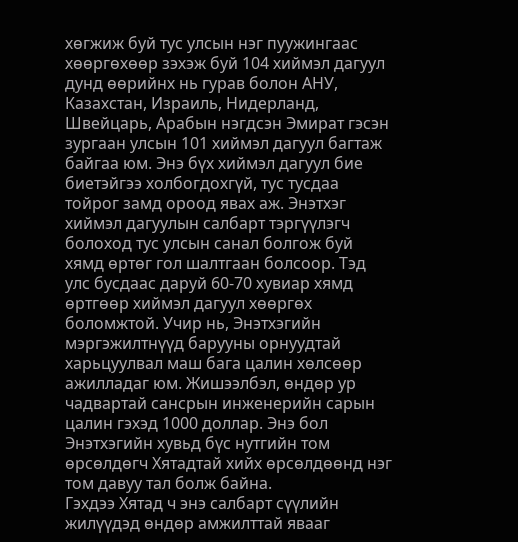хөгжиж буй тус улсын нэг пуужингаас хөөргөхөөр зэхэж буй 104 хиймэл дагуул дунд өөрийнх нь гурав болон АНУ, Казахстан, Израиль, Нидерланд, Швейцарь, Арабын нэгдсэн Эмират гэсэн зургаан улсын 101 хиймэл дагуул багтаж байгаа юм. Энэ бүх хиймэл дагуул бие биетэйгээ холбогдохгүй, тус тусдаа тойрог замд ороод явах аж. Энэтхэг хиймэл дагуулын салбарт тэргүүлэгч болоход тус улсын санал болгож буй хямд өртөг гол шалтгаан болсоор. Тэд улс бусдаас даруй 60-70 хувиар хямд өртгөөр хиймэл дагуул хөөргөх боломжтой. Учир нь, Энэтхэгийн мэргэжилтнүүд барууны орнуудтай харьцуулвал маш бага цалин хөлсөөр ажилладаг юм. Жишээлбэл, өндөр ур чадвартай сансрын инженерийн сарын цалин гэхэд 1000 доллар. Энэ бол Энэтхэгийн хувьд бүс нутгийн том өрсөлдөгч Хятадтай хийх өрсөлдөөнд нэг том давуу тал болж байна.
Гэхдээ Хятад ч энэ салбарт сүүлийн жилүүдэд өндөр амжилттай явааг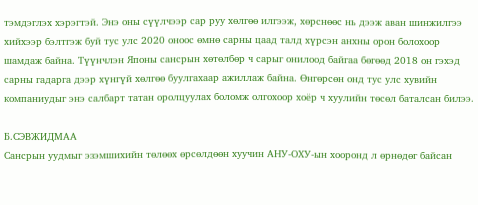тэмдэглэх хэрэгтэй. Энэ оны сүүлчээр сар руу хөлгөө илгээж, хөрснөөс нь дээж аван шинжилгээ хийхээр бэлтгэж буй тус улс 2020 оноос өмнө сарны цаад талд хүрсэн анхны орон болохоор шамдаж байна. Түүнчлэн Японы сансрын хөтөлбөр ч сарыг онилоод байгаа бөгөөд 2018 он гэхэд сарны гадарга дээр хүнгүй хөлгөө буулгахаар ажиллаж байна. Өнгөрсөн онд тус улс хувийн компаниудыг энэ салбарт татан оролцуулах боломж олгохоор хоёр ч хуулийн төсөл баталсан билээ.

Б.СЭВЖИДМАА
Сансрын уудмыг эзэмшихийн төлөөх өрсөлдөөн хуучин АНУ-ОХУ-ын хооронд л өрнөдөг байсан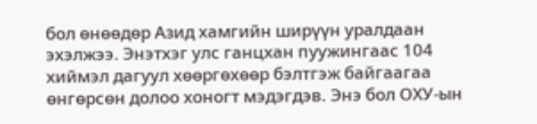бол өнөөдөр Азид хамгийн ширүүн уралдаан эхэлжээ. Энэтхэг улс ганцхан пуужингаас 104 хиймэл дагуул хөөргөхөөр бэлтгэж байгаагаа өнгөрсөн долоо хоногт мэдэгдэв. Энэ бол ОХУ-ын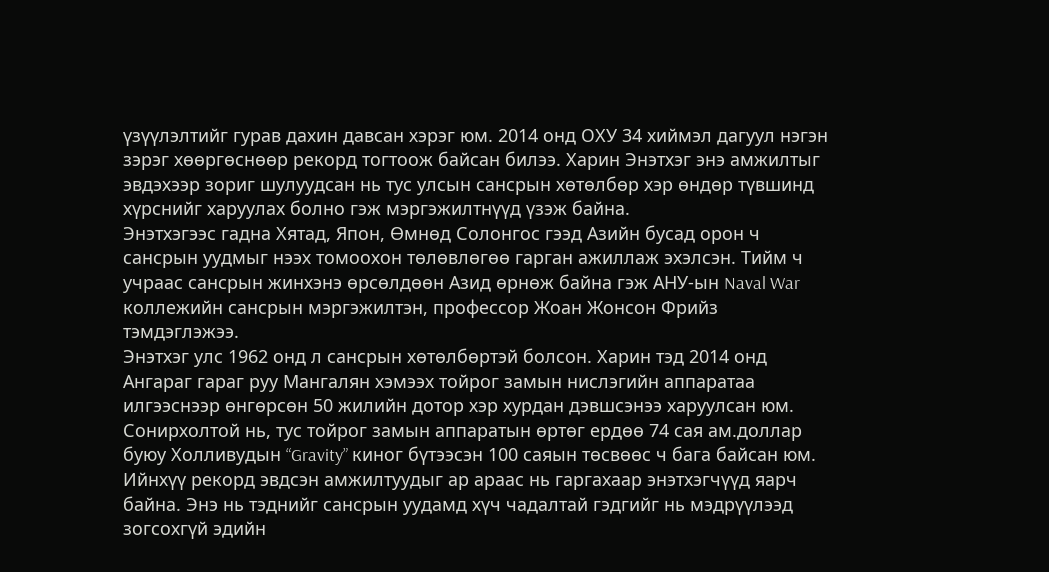үзүүлэлтийг гурав дахин давсан хэрэг юм. 2014 онд ОХУ 34 хиймэл дагуул нэгэн зэрэг хөөргөснөөр рекорд тогтоож байсан билээ. Харин Энэтхэг энэ амжилтыг эвдэхээр зориг шулуудсан нь тус улсын сансрын хөтөлбөр хэр өндөр түвшинд хүрснийг харуулах болно гэж мэргэжилтнүүд үзэж байна.
Энэтхэгээс гадна Хятад, Япон, Өмнөд Солонгос гээд Азийн бусад орон ч сансрын уудмыг нээх томоохон төлөвлөгөө гарган ажиллаж эхэлсэн. Тийм ч учраас сансрын жинхэнэ өрсөлдөөн Азид өрнөж байна гэж АНУ-ын Naval War коллежийн сансрын мэргэжилтэн, профессор Жоан Жонсон Фрийз тэмдэглэжээ.
Энэтхэг улс 1962 онд л сансрын хөтөлбөртэй болсон. Харин тэд 2014 онд Ангараг гараг руу Мангалян хэмээх тойрог замын нислэгийн аппаратаа илгээснээр өнгөрсөн 50 жилийн дотор хэр хурдан дэвшсэнээ харуулсан юм. Сонирхолтой нь, тус тойрог замын аппаратын өртөг ердөө 74 сая ам.доллар буюу Холливудын “Gravity” киног бүтээсэн 100 саяын төсвөөс ч бага байсан юм.
Ийнхүү рекорд эвдсэн амжилтуудыг ар араас нь гаргахаар энэтхэгчүүд яарч байна. Энэ нь тэднийг сансрын уудамд хүч чадалтай гэдгийг нь мэдрүүлээд зогсохгүй эдийн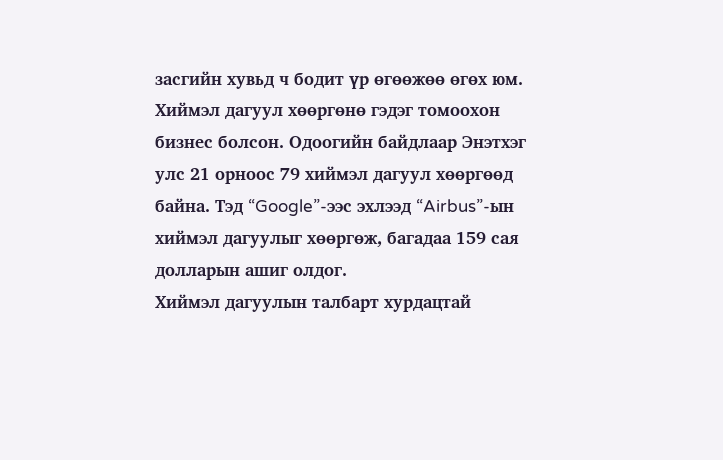засгийн хувьд ч бодит үр өгөөжөө өгөх юм. Хиймэл дагуул хөөргөнө гэдэг томоохон бизнес болсон. Одоогийн байдлаар Энэтхэг улс 21 орноос 79 хиймэл дагуул хөөргөөд байна. Тэд “Google”-ээс эхлээд “Airbus”-ын хиймэл дагуулыг хөөргөж, багадаа 159 сая долларын ашиг олдог.
Хиймэл дагуулын талбарт хурдацтай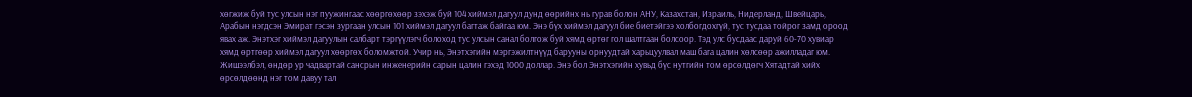хөгжиж буй тус улсын нэг пуужингаас хөөргөхөөр зэхэж буй 104 хиймэл дагуул дунд өөрийнх нь гурав болон АНУ, Казахстан, Израиль, Нидерланд, Швейцарь, Арабын нэгдсэн Эмират гэсэн зургаан улсын 101 хиймэл дагуул багтаж байгаа юм. Энэ бүх хиймэл дагуул бие биетэйгээ холбогдохгүй, тус тусдаа тойрог замд ороод явах аж. Энэтхэг хиймэл дагуулын салбарт тэргүүлэгч болоход тус улсын санал болгож буй хямд өртөг гол шалтгаан болсоор. Тэд улс бусдаас даруй 60-70 хувиар хямд өртгөөр хиймэл дагуул хөөргөх боломжтой. Учир нь, Энэтхэгийн мэргэжилтнүүд барууны орнуудтай харьцуулвал маш бага цалин хөлсөөр ажилладаг юм. Жишээлбэл, өндөр ур чадвартай сансрын инженерийн сарын цалин гэхэд 1000 доллар. Энэ бол Энэтхэгийн хувьд бүс нутгийн том өрсөлдөгч Хятадтай хийх өрсөлдөөнд нэг том давуу тал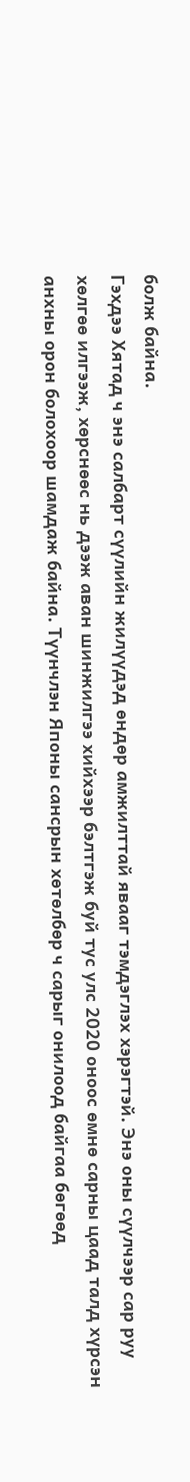болж байна.
Гэхдээ Хятад ч энэ салбарт сүүлийн жилүүдэд өндөр амжилттай явааг тэмдэглэх хэрэгтэй. Энэ оны сүүлчээр сар руу хөлгөө илгээж, хөрснөөс нь дээж аван шинжилгээ хийхээр бэлтгэж буй тус улс 2020 оноос өмнө сарны цаад талд хүрсэн анхны орон болохоор шамдаж байна. Түүнчлэн Японы сансрын хөтөлбөр ч сарыг онилоод байгаа бөгөөд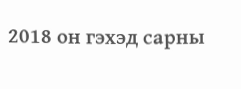2018 он гэхэд сарны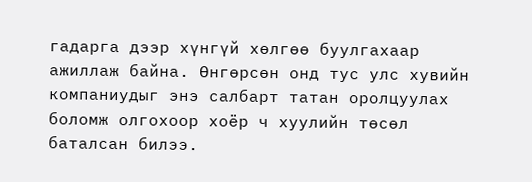гадарга дээр хүнгүй хөлгөө буулгахаар ажиллаж байна. Өнгөрсөн онд тус улс хувийн компаниудыг энэ салбарт татан оролцуулах боломж олгохоор хоёр ч хуулийн төсөл баталсан билээ.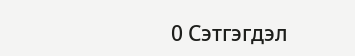0 Сэтгэгдэл